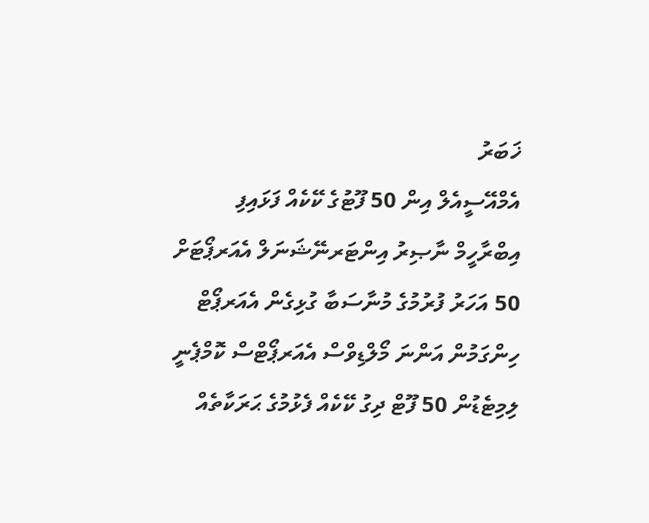ޚަބަރު
އެމްއޭސީއެލް އިން 50 ފޫޓުގެ ކޭކެއް ފަޅައިފި
އިބްރާހީމް ނާޞިރު އިންޓަރނޭޝަނަލް އެއަރޕޯޓަށް 50 އަހަރު ފުރުމުގެ މުނާސަބާ ގުޅިގެން އެއަރޕޯޓް ހިންގަމުން އަންނަ މޯލްޑިވްސް އެއަރޕޯޓްސް ކޮމްޕެނީ ލިމިޓެޑުން 50 ފޫޓް ދިގު ކޭކެއް ފެޅުމުގެ ޙަރަކާތެއް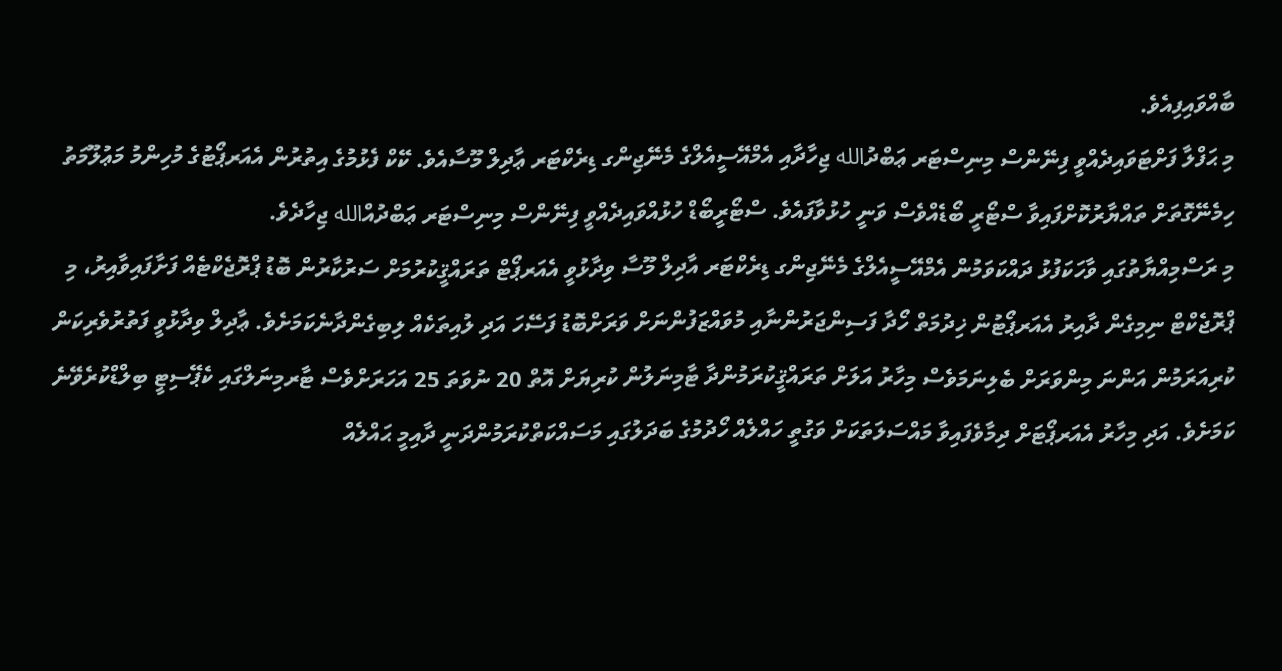ބާއްވައިފިއެވެ.
މި ޙަފްލާ ފަށްޓަވައިދެއްވީ ފިނޭންސް މިނިސްޓަރ ޢަބްދުالله ޖިހާދާއި އެމްއޭސީއެލްގެ މެނޭޖިންގ ޑިރެކްޓަރ ޢާދިލް މޫސާއެވެ. ކޭކް ފެޅުމުގެ އިތުރުން އެއަރޕޯޓުގެ މުހިންމު މަޢުލޫމަތު ހިމެނޭގޮތަށް ތައްޔާރުކޮށްފައިވާ ސްޓޯރީ ބޯޑެއްވެސް ވަނީ ހުޅުވާފައެވެ. ސްޓޯރީބޯޑް ހުޅުއްވައިދެއްވީ ފިނޭންސް މިނިސްޓަރ ޢަބްދުއްالله ޖިހާދެވެ.
މި ރަސްމިއްޔާތުގައި ވާހަކަފުޅު ދައްކަވަމުން އެމްއޭސީއެލްގެ މެނޭޖިންގ ޑިރެކްޓަރ އާދިލް މޫސާ ވިދާޅުވީ އެއަރޕޯޓް ތަރައްޤީކުރުމަށް ސަރުކާރުން ބޮޑު ޕްރޮޖެކްޓެއް ފަށާފައިވާއިރު، މި ޕްރޮޖެކްޓް ނިމިގެން ދާއިރު އެއަރޕޯޓުން ޚިދުމަތް ހޯދާ ފަސިންޖަރުންނާއި މުވައްޒަފުންނަށް ވަރަށްބޮޑު ފަސޭހަ އަދި ލުއިތަކެއް ލިބިގެންދާނެކަމަށެވެ. ޢާދިލް ވިދާޅުވީ ފަތުރުވެރިކަން ކުރިއަރަމުން އަންނަ މިންވަރަށް ބެލިނަމަވެސް މިހާރު އަލަށް ތަރައްޤީކުރަމުންދާ ޓާމިނަލުން ކުރިޔަށް އޮތް 20 ނުވަތަ 25 އަހަރަށްވެސް ޓާރމިނަލްގައި ކެޕޭސިޓީ ބިލްޑްކުރެވޭނެ ކަމަށެވެ. އަދި މިހާރު އެއަރޕޯޓަށް ދިމާވެފައިވާ މައްސަލަތަކަށް ވަގުތީ ހައްލެއް ހޯދުމުގެ ބަދަލުގައި މަސައްކަތްކުރަމުންދަނީ ދާއިމީ ޙައްލެއް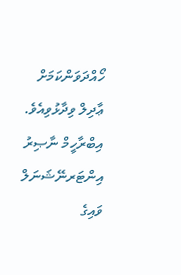ހޯއްދަވަންކަމަށް ޢާދިލް ވިދާޅުވިއެވެ.
އިބްރާހީމް ނާޞިރު އިންޓަރނޭޝަނަލް ވައިގެ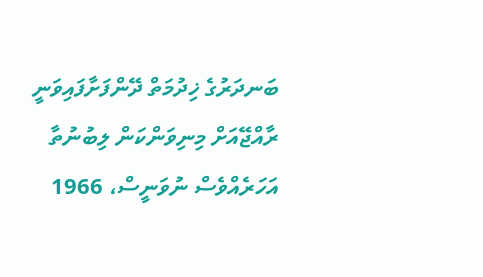ބަނދަރުގެ ޚިދުމަތް ދޭންފަށާފައިވަނީ ރާއްޖޭއަށް މިނިވަންކަން ލިބުނުތާ އަހަރެއްވެސް ނުވަނީސް، 1966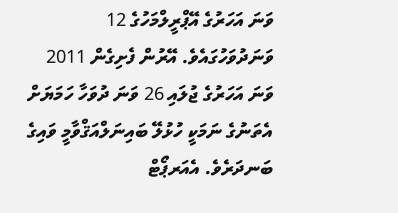ވަނަ އަހަރުގެ އޭޕްރީލްމަހުގެ 12 ވަނަދުވަހުގައެވެ. އޭރުން ފެށިގެން 2011 ވަނަ އަހަރުގެ ޖުލައި 26 ވަނަ ދުވަހާ ހަމަޔަށް އެތަނުގެ ނަމަކީ ހުޅުލޭ ބައިނަލްއަޤްވާމީ ވައިގެ ބަނދަރެވެ. އެއަރޕޯޓް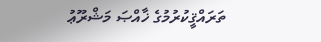ތަރައްޤީކުރުމުގެ ޚާއްޞަ މަޝްރޫޢު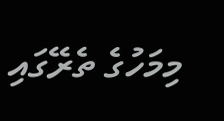މިމަހުގެ ތެރޭގައި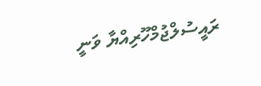ރައީސުލްޖުމްހޫރިއްޔާ ވަނީ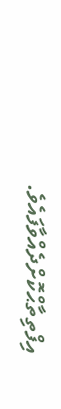އިފްތިތާޙްކޮށްދެއްވާފައެވެ.